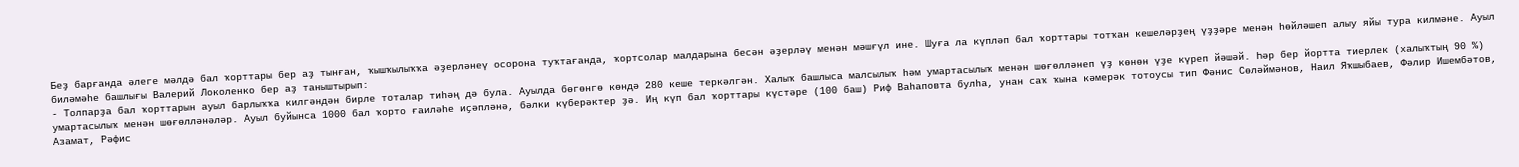Беҙ барғанда әлеге мәлдә бал ҡорттары бер аҙ тынған, ҡышҡылыҡҡа әҙерләнеү осорона туҡтағанда, ҡортсолар малдарына бесән әҙерләү менән мәшғүл ине. Шуға ла күпләп бал ҡорттары тотҡан кешеләрҙең үҙҙәре менән һөйләшеп алыу яйы тура килмәне. Ауыл биләмәһе башлығы Валерий Локоленко бер аҙ таныштырып:
- Толпарҙа бал ҡорттарын ауыл барлыҡҡа килгәндән бирле тоталар тиһәң дә була. Ауылда бөгөнгө көндә 280 кеше теркәлгән. Халыҡ башлыса малсылыҡ һәм умартасылыҡ менән шөғөлләнеп үҙ көнөн үҙе күреп йәшәй. Һәр бер йортта тиерлек (халыҡтың 90 %) умартасылыҡ менән шөғөлләнәләр. Ауыл буйынса 1000 бал ҡорто ғаиләһе иҫәпләнә, бәлки күберәктер ҙә. Иң күп бал ҡорттары күстәре (100 баш) Риф Ваһаповта булһа, унан саҡ ҡына кәмерәк тотоусы тип Фәнис Сөләймәнов, Наил Яҡшыбаев, Фәлир Ишембәтов, Азамат, Рәфис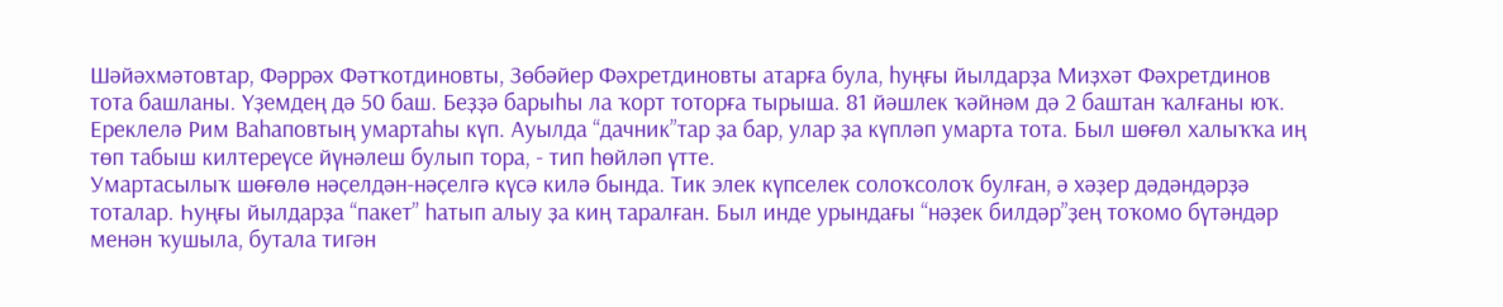Шәйәхмәтовтар, Фәррәх Фәтҡотдиновты, Зөбәйер Фәхретдиновты атарға була, һуңғы йылдарҙа Миҙхәт Фәхретдинов тота башланы. Үҙемдең дә 50 баш. Беҙҙә барыһы ла ҡорт тоторға тырыша. 81 йәшлек ҡәйнәм дә 2 баштан ҡалғаны юҡ. Ереклелә Рим Ваһаповтың умартаһы күп. Ауылда “дачник”тар ҙа бар, улар ҙа күпләп умарта тота. Был шөғөл халыҡҡа иң төп табыш килтереүсе йүнәлеш булып тора, - тип һөйләп үтте.
Умартасылыҡ шөғөлө нәҫелдән-нәҫелгә күсә килә бында. Тик элек күпселек солоҡсолоҡ булған, ә хәҙер дәдәндәрҙә тоталар. Һуңғы йылдарҙа “пакет” һатып алыу ҙа киң таралған. Был инде урындағы “нәҙек билдәр”ҙең тоҡомо бүтәндәр менән ҡушыла, бутала тигән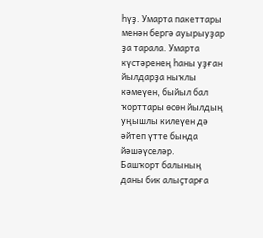һүҙ. Умарта пакеттары менән бергә ауырыуҙар ҙа тарала. Умарта күстәренең һаны уҙған йылдарҙа ныҡлы кәмеүен, быйыл бал ҡорттары өсөн йылдың уңышлы килеүен дә әйтеп үтте бында йәшәүселәр.
Башҡорт балының даны бик алыҫтарға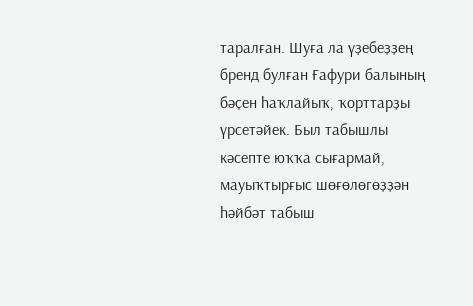таралған. Шуға ла үҙебеҙҙең бренд булған Ғафури балының бәҫен һаҡлайыҡ, ҡорттарҙы үрсетәйек. Был табышлы кәсепте юҡҡа сығармай, мауыҡтырғыс шөғөлөгөҙҙән һәйбәт табыш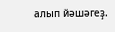алып йәшәгеҙ.